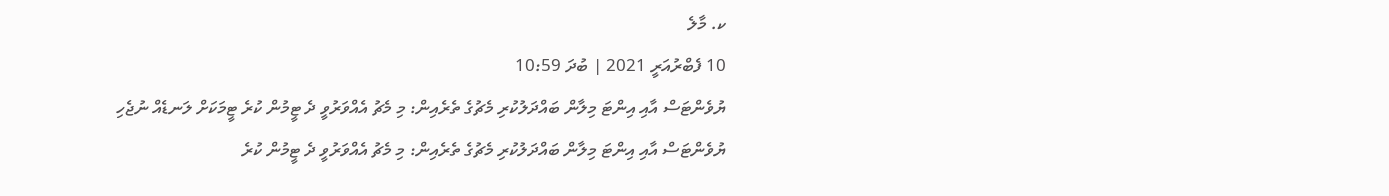ކ. މާލެ
10 ފެބްރުއަރީ 2021 | ބުދަ 10:59
ޔުވެންޓަސް އާއި އިންޓަ މިލާން ބައްދަލުކުރި މެޗުގެ ތެރެއިން: މި މެޗު އެއްވަރުވީ ދެ ޓީމުން ކުރެ ޓީމަކަށް ލަނޑެއް ނުޖެހި
ޔުވެންޓަސް އާއި އިންޓަ މިލާން ބައްދަލުކުރި މެޗުގެ ތެރެއިން: މި މެޗު އެއްވަރުވީ ދެ ޓީމުން ކުރެ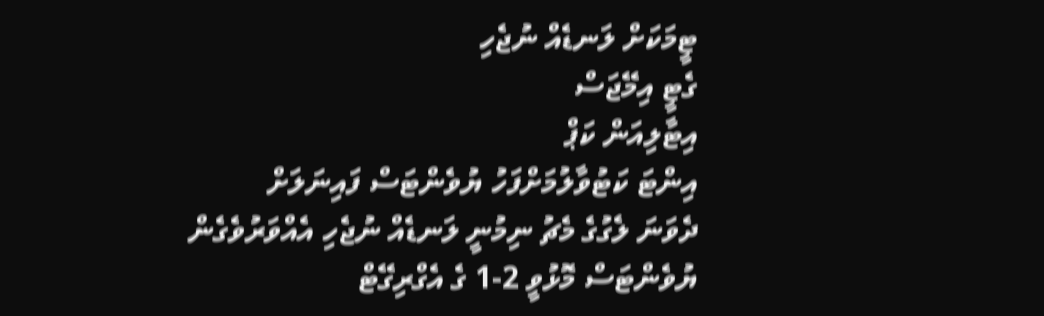ޓީމަކަށް ލަނޑެއް ނުޖެހި
ގެޓީ އިމޭޖަސް
އިޓާލިއަން ކަޕް
އިންޓަ ކަޓުވާލުމަށްފަހު ޔުވެންޓަސް ފައިނަލަށް
ދެވަނަ ލެގުގެ މެޗު ނިމުނީ ލަނޑެއް ނުޖެހި އެއްވަރުވެގެން
ޔުވެންޓަސް މޮޅުވީ 2-1 ގެ އެގްރިގޭޓް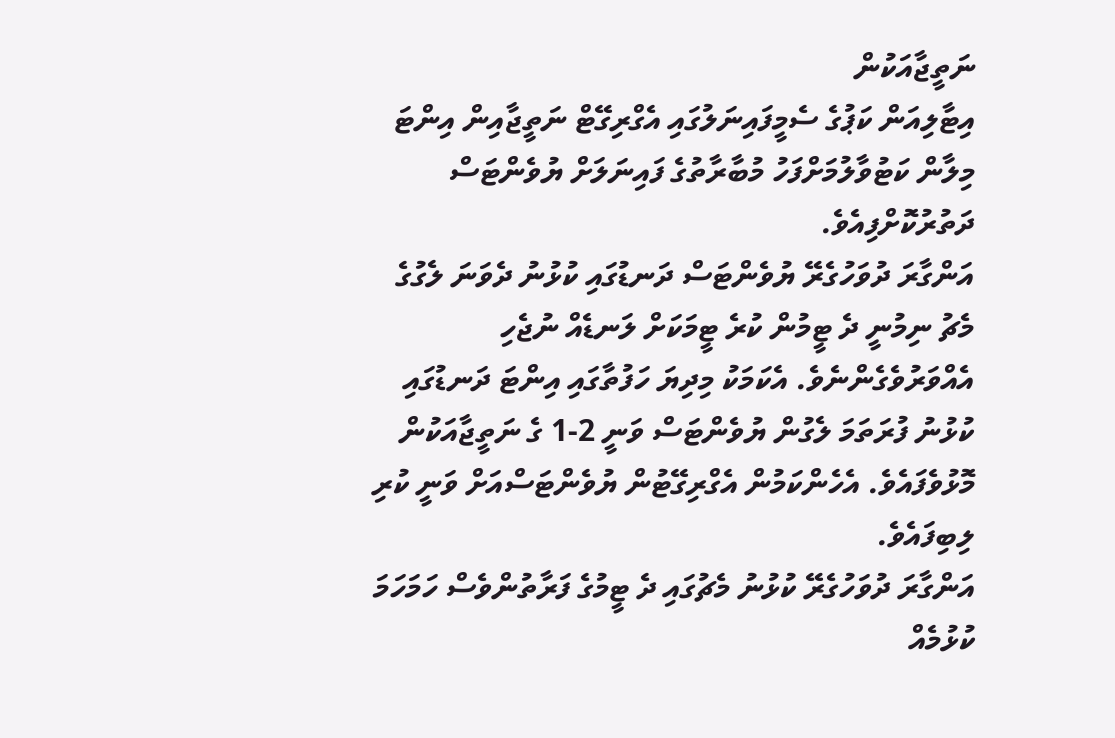ނަތީޖާއަކުން
އިޓާލިއަން ކަޕުގެ ސެމީފައިނަލުގައި އެގްރިގޭޓް ނަތީޖާއިން އިންޓަ މިލާން ކަޓުވާލުމަށްފަހު މުބާރާތުގެ ފައިނަލަށް ޔުވެންޓަސް ދަތުރުކޮށްފިއެވެ.
އަންގާރަ ދުވަހުގެރޭ ޔުވެންޓަސް ދަނޑުގައި ކުޅުނު ދެވަނަ ލެގުގެ މެޗު ނިމުނީ ދެ ޓީމުން ކުރެ ޓީމަކަށް ލަނޑެއް ނުޖެހި އެއްވަރުވެގެންނެވެ. އެކަމަކު މިދިޔަ ހަފުތާގައި އިންޓަ ދަނޑުގައި ކުޅުނު ފުރަތަމަ ލެގުން ޔުވެންޓަސް ވަނީ 2-1 ގެ ނަތީޖާއަކުން މޮޅުވެފައެވެ. އެހެންކަމުން އެގްރިގޭޓުން ޔުވެންޓަސްއަށް ވަނީ ކުރި ލިބިފައެވެ.
އަންގާރަ ދުވަހުގެރޭ ކުޅުނު މެޗުގައި ދެ ޓީމުގެ ފަރާތުންވެސް ހަމަހަމަ ކުޅުމެއް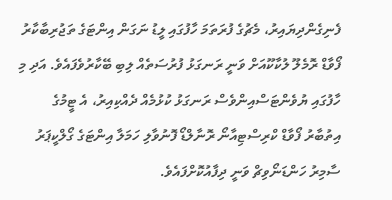ފެނިގެންދިޔައިރު، މެޗުގެ ފުރަތަމަ ހާފުގައި ލީޑު ނަގަން އިންޓަގެ ތަޖުރިބާކާރު ފޯވާޑް ރޮމެލޫ ލުކާކޫއަށް ވަނީ ރަނގަޅު ފުރުސަތެއް ލިބި ބޭކާރުވެފައެވެ. އަދި މި ހާފުގައި ޔުވެންޓަސްއިންވެސް ރަނގަޅު ކުޅުމެއް ދެއްކިއިރު، އެ ޓީމުގެ އިތުބާރު ފޯވާޑް ކްރިސްޓިއާނޯ ރޮނާލްޑޯ ފޮނުވާލި ހަމަލާ އިންޓަގެ ގޯލްކީޕަރު ސާމިރު ހަންޑަނޯވިޗް ވަނީ ދިފާއުކޮށްފައެވެ.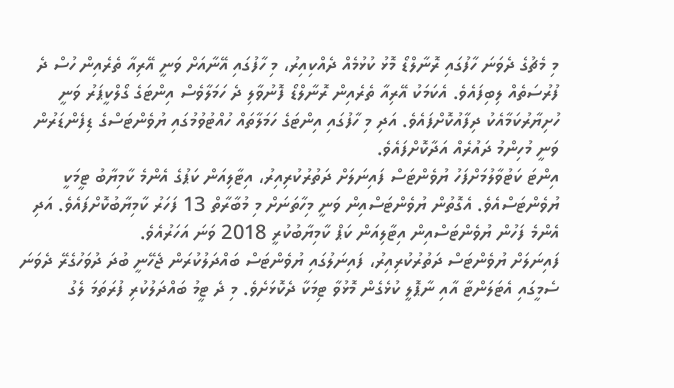މި މެޗުގެ ދެވަނަ ހާފުގައި ރޮނާލްޑޯ މޮޅު ކުޅުމެއް ދެއްކިއިރު، މި ހާފުގައި އޭނާއަށް ވަނީ އޭރިއާ ތެރެއިން ހުސް ދެ ފުރުސަތެއް ލިބިފައެވެ. އެކަމަކު އޭރިއާ ތެރެއިން ރޮނާލްޑޯ ފޮނުވާލި ދެ ހަމަލާވެސް އިންޓަގެ ގޯލްކީޕަރު ވަނީ ހުށިޔާރުކަމާއެކު ދިފާއުކޮށްފައެވެ. އަދި މި ހާފުގައި އިންޓަގެ ހަމަލާތައް ހުއްޓުވުމުގައި ޔުވެންޓަސްގެ ޑިފެންޑަރުން ވަނީ މުހިންމު ދައުރެއް އަދާކޮށްފައެވެ.
އިންޓަ ކަޓުވާލުމަށްފަހު ޔުވެންޓަސް ފައިނަލަށް ދަތުރުކުރިއިރު، އިޓާލިއަން ކަޕުގެ އެންމެ ކާމިޔާބު ޓީމަކީ ޔުވެންޓަސްއެވެ. އެގޮތުން ޔުވެންޓަސްއިން ވަނީ މިހާތަނަށް މި މުބާރާތް 13 ފަހަރު ކާމިޔާބުކޮށްފައެވެ. އަދި އެންމެ ފަހުން ޔުވެންޓަސްއިން އިޓާލިއަން ކަޕް ކާމިޔާބުކުރީ 2018 ވަނަ އަހަރުއެވެ.
ފައިނަލަށް ޔުވެންޓަސް ދަތުރުކުރިއިރު، ފައިނަލުގައި ޔުވެންޓަސް ބައްދަލުކުރަން ޖެހޭނީ ބުދަ ދުވަހުގެރޭ ދެވަނަ ސެމީގައި އެޓަލަންޓާ އާއި ނާޕޮލީ ކުޅެގެން މޮޅުވާ ޓިމަކާ ދެކޮޅަށެވެ. މި ދެ ޓީމު ބައްދަލުކުރި ފުރަތަމަ ލެގު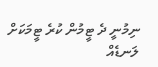ނިމުނީ ދެ ޓީމުން ކުރެ ޓީމަކަށް ލަނޑެއް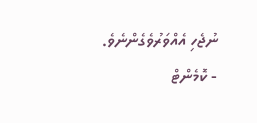ނުޖެހި އެއްވަރުވެގެންނެވެ.
- ކޮމެންޓް